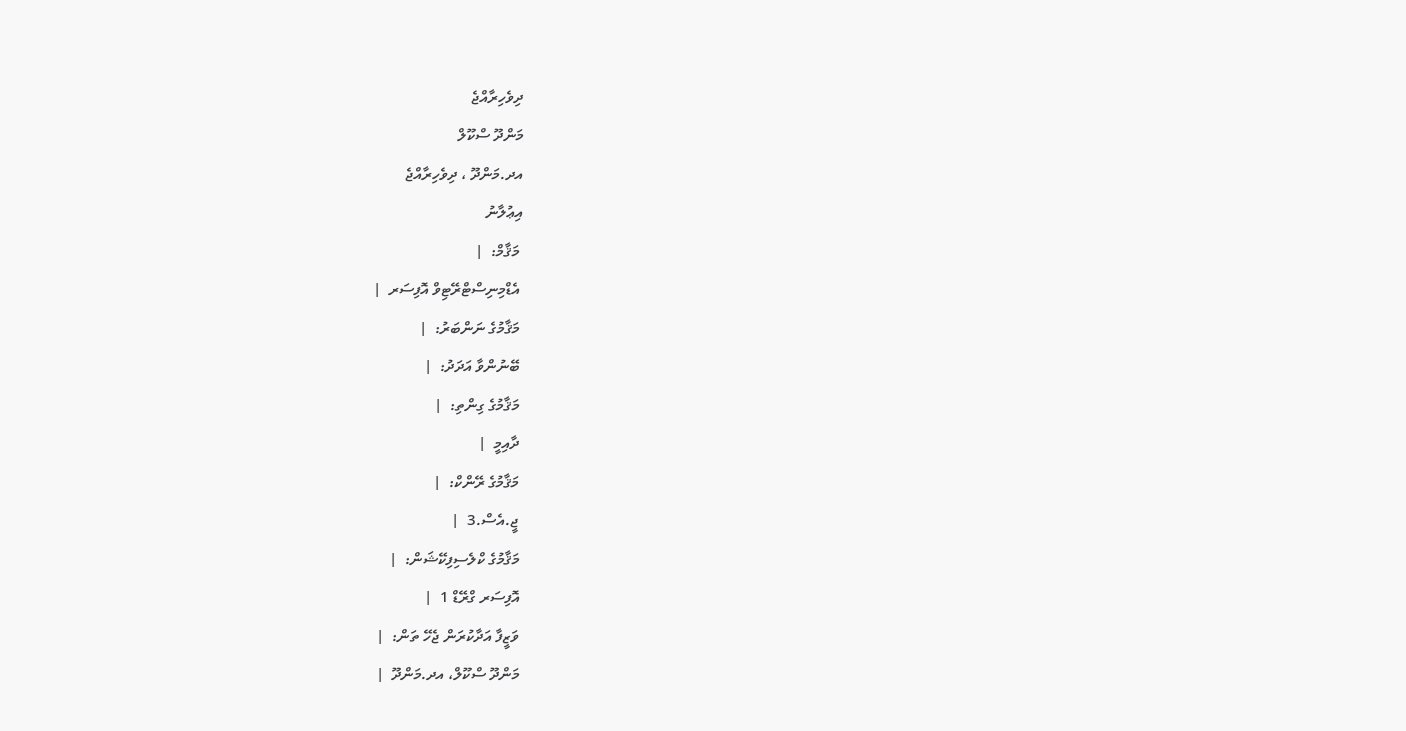ދިވެހިރާއްޖެ
މަންދޫ ސްކޫލް
އދ.މަންދޫ ، ދިވެހިރާއްޖެ
އިޢުލާނު
 މަޤާމް:  |
 އެޑްމިނިސްޓްރޭޓިވް އޮފިސަރ  |
 މަޤާމުގެ ނަންބަރު:  |
 ބޭނުންވާ އަދަދު:  |
 މަޤާމުގެ ގިންތި:  |
 ދާއިމީ  |
 މަޤާމުގެ ރޭންކް:  |
 ޖީ.އެސް.3  |
 މަޤާމުގެ ކްލެސިފިކޭޝަން:  |
 އޮފިސަރ ގްރޭޑް 1  |
 ވަޒީފާ އަދާކުރަން ޖެހޭ ތަން:  |
 މަންދޫ ސްކޫލް، އދ.މަންދޫ  |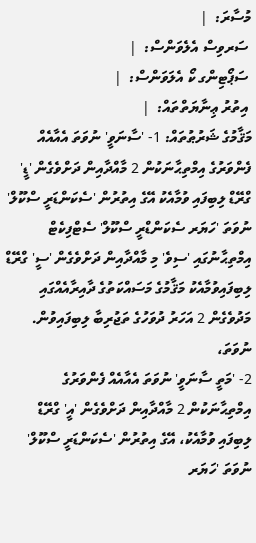މުސާރަ:  |
 ސަރވިސް އެލެވަންސް:  |
 ސަޕޯޓިންގ ކޯ އެލަވަންސް:  |
 އިތުރު ޢިނާޔަތްތައް:  |
މަޤާމުގެ ޝަރުޠުތައް: 1- 'ސާނަވީ' ނުވަތަ އެއާއެއް ފެންވަރުގެ އިމްތިޙާނަކުން 2 މާއްދާއިން ދަށްވެގެން 'ޑީ' ގްރޭޑް ލިބިފައި ވުމާއެކު އޭގެ އިތުރުން 'ސެކަންޑަރީ ސްކޫލް' ނުވަތަ 'ހަޔަރ ސެކަންޑްރީ ސްކޫލް' ސެޓްފިކެޓް އިމްތިޙާނުގައި 'ސިވެ' މި މާއްދާއިން ދަށްވެގެން 'ސީ' ގްރޭޑް ލިބިފައިވުމާއެކު މަޤާމުގެ މަސައްކަތުގެ ދާއިރާއެއްގައި މަދުވެގެން 2 އަހަރު ދުވަހުގެ ތަޖުރިބާ ލިބިފައިވުން.
ނުވަތަ،
2- 'މަތީ ސާނަވީ' ނުވަތަ އެއާއެއް ފެންވަރުގެ އިމްތިޙާނަކުން 2 މާއްދާއިން ދަށްވެގެން 'އީ' ގްރޭޑް ލިބިފައި ވުމާއެކު، އޭގެ އިތުރުން 'ސެކަންޑަރީ ސްކޫލް' ނުވަތަ 'ހަޔަރ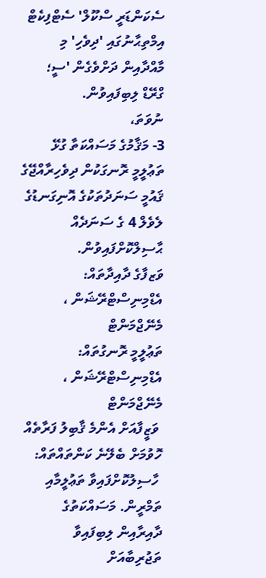ސެކަންޑަރީ ސްކޫލް' ސެޓްފިކެޓް އިމްތިޙާނުގައި 'ދިވެހި' މި މާއްދާއިން ދަށްވެގެން 'ސީ؛ ގްރޭޑް ލިބިފައިވުން.
ނުވަތަ،
3- މަޤާމުގެ މަސައްކަތާ ގުޅޭ ތަޢުލީމީ ރޮނގަކުން ދިވެހިރާއްޖޭގެ ޤައުމީ ސަނަދުތަކުގެ އޮނިގަނޑުގެ ލެވެލް 4 ގެ ސަނަދެއް ޙާސިލްކޮށްފައިވުން.
ވަޒފާގެ ދާއިދާތައް: އެޑްމިނިސްޓްރޭޝަން ، މެނޭޖްމަންޓް
ތަޢުލީމީ ރޮނގުތައް: އެޑްމިނިސްޓްރޭޝަން ، މެނޭޖްމަންޓް
 ވަޒީފާއަށް އެންމެ ޤާބިލު ފަރާތެއް ހޮވުމަށް ބެލޭނެ ކަންތައްތައް:
 ހާސިލުކޮށްފައިވާ ތަޢުލީމާއި ތަމްރީން. މަސައްކަތުގެ ދާއިރާއިން ލިބިފައިވާ ތަޖުރިބާއަށް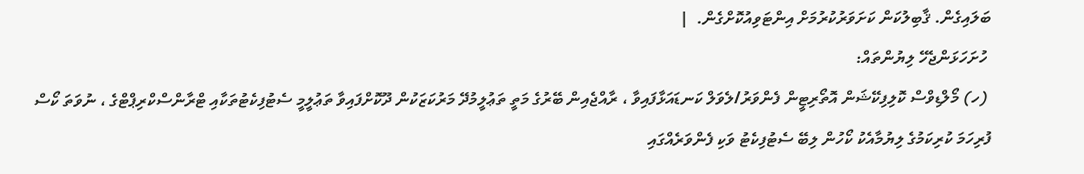ބަލައިގެން. ޤާބިލުކަން ކަށަވަރުކުރުމަށް އިންޓަވިއުކޮށްގެން.  |
 ހުށަހަޅަންޖެހޭ ލިޔުންތައް:
 (ހ) މޯލްޑިވްސް ކޮލިފިކޭޝަން އޮތޯރިޓީން ފެންވަރު/ލެވަލް ކަނޑައަޅާފައިވާ ، ރާއްޖެއިން ބޭރުގެ މަތީ ތަޢުލީމުދޭ މަރުކަޒަކުން ދޫކޮށްފައިވާ ތަޢުލީމީ ސެޓުފިކެޓުތަކާއި ޓްރާންސްކްރިޕްޓްގެ ، ނުވަތަ ކޯސް ފުރިހަމަ ކުރިކަމުގެ ލިޔުމާއެކު ކޯހުން ލިބޭ ސެޓުފިކެޓު ވަކި ފެންވަރެއްގައި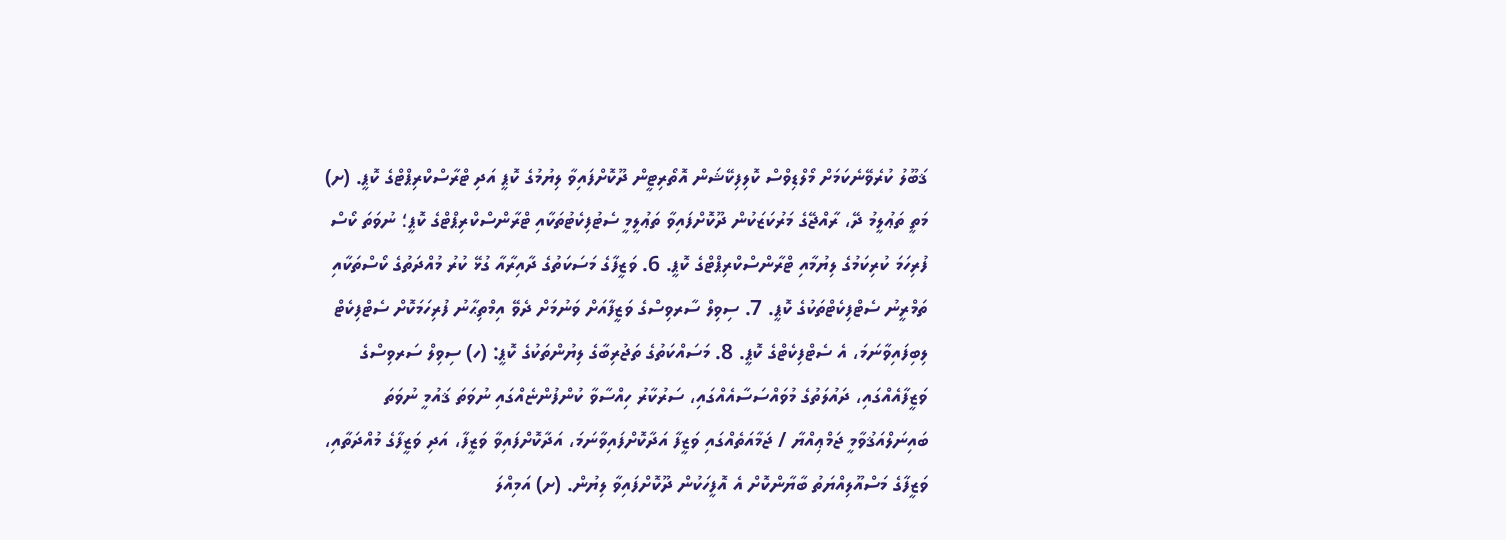ޤަބޫލު ކުރެވޭނެކަމަށް މޯލްޑިވްސް ކޮލިފިކޭޝަން އޮތޯރިޓީން ދޫކޮށްފައިވާ ލިޔުމުގެ ކޮޕީ އަދި ޓްރާސްކްރިޕްޓްގެ ކޮޕީ. (ށ) މަތީ ތަޢުލީމު ދޭ، ރާއްޖޭގެ މަރުކަޒަކުން ދޫކޮށްފައިވާ ތަޢުލީމީ ސެޓުފިކެޓުތަކާއި ޓްރާންސްކްރިޕްޓްގެ ކޮޕީ؛ ނުވަތަ ކޯސް ފުރިހަމަ ކުރިކަމުގެ ލިޔުމާއި ޓްރާންސްކްރިޕްޓްގެ ކޮޕީ. 6. ވަޒީފާގެ މަސަކަތުގެ ދާއިރާއާ ގުޅޭ ކުރު މުއްދަތުގެ ކޯސްތަކާއި ތަމްރީނު ސެޓްފިކެޓްތަކުގެ ކޮޕީ. 7. ސިވިލް ސާރވިސްގެ ވަޒީފާއަށް ވަނުމަށް ދެވޭ އިމްތިޙާނު ފުރިހަމަކޮށް ސެޓްފިކެޓް ލިބިފައިވާނަމަ، އެ ސެޓްފިކެޓްގެ ކޮޕީ. 8. މަސައްކަތުގެ ތަޖުރިބާގެ ލިޔުންތަކުގެ ކޮޕީ: (ހ) ސިވިލް ސަރވިސްގެ ވަޒީފާއެއްގައި، ދައުލަތުގެ މުވައްސަސާއެއްގައި، ސަރުކާރު ހިއްސާވާ ކުންފުންޏެއްގައި ނުވަތަ ޤައުމީ ނުވަތަ ބައިނަލްއަޤުވާމީ ޖަމްޢިއްޔާ / ޖަމާއަތެއްގައި ވަޒީފާ އަދާކޮށްފައިވާނަމަ، އަދާކޮށްފައިވާ ވަޒީފާ، އަދި ވަޒީފާގެ މުއްދަތާއި، ވަޒީފާގެ މަސްއޫލިއްޔަތު ބާޔާންކޮށް އެ އޮފީހަކުން ދޫކޮށްފައިވާ ލިޔުން. (ށ) އަމިއްލަ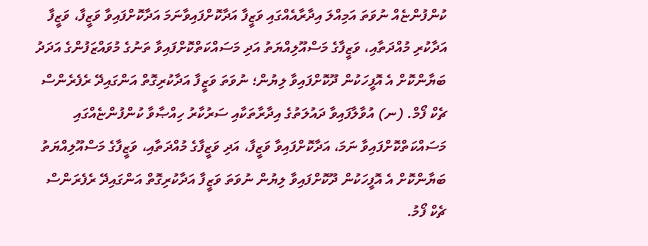ކުންފުންޏެއް ނުވަތަ އަމިއްލަ އިދާރާއެއްގައި ވަޒީފާ އަދާކޮށްފައިވާނަމަ އަދާކޮށްފައިވާ ވަޒީފާ، ވަޒީފާ އަދާކުރި މުއްދަތާއި، ވަޒީފާގެ މަސްއޫލިއްޔަތު އަދި މަސައްކަތްކޮށްފައިވާ ތަނުގެ މުވައްޒަފުންގެ އަދަދު ބަޔާންކޮށް އެ އޮފީހަކުން ދޫކޮށްފައިވާ ލިޔުން؛ ނުވަތަ ވަޒީފާ އަދާކުރިގޮތް އަންގައިދޭ ރެފެރެންސް ޗެކް ފޯމް. (ނ) އުވާލާފައިވާ ދައުލަތުގެ އިދާރާތަކާއި ސަރުކާރު ހިއްޞާވާ ކުންފުންޏެއްގައި މަސައްކަތްކޮށްފައިވާ ނަމަ، އަދާކޮށްފައިވާ ވަޒީފާ، އަދި ވަޒީފާގެ މުއްދަތާއި، ވަޒީފާގެ މަސްއޫލިއްޔަތު ބަޔާންކޮށް އެ އޮފީހަކުން ދޫކޮށްފައިވާ ލިޔުން ނުވަތަ ވަޒީފާ އަދާކުރިގޮތް އަންގައިދޭ ރެފެރަންސް ޗެކް ފޯމު.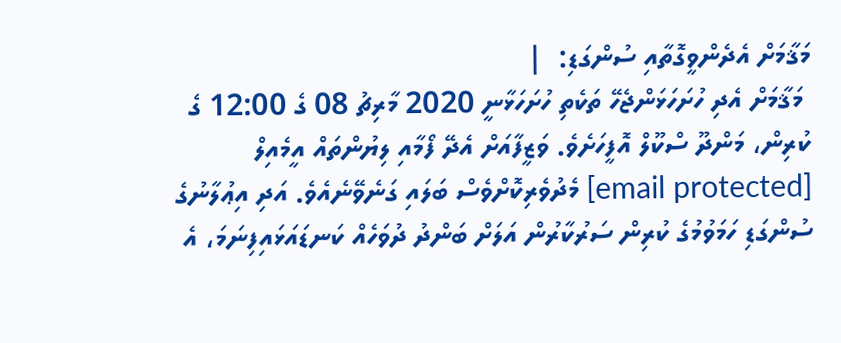މަޤާމަށް އެދެންވީގޮތާއި ސުންގަޑި:  |
 މަޤާމަށް އެދި ހުށަހަޅަންޖެހޭ ތަކެތި ހުށަހަޅާނީ 2020 މާރިޗު 08 ގެ 12:00 ގެ ކުރިން، މަންދޫ ސްކޫލް އޮފީހަށެވެ. ވަޒީފާއަށް އެދޭ ފޯމާއި ލިޔުންތައް އީމެއިލް [email protected] މެދުވެރިކޮށްވެސް ބަލައި ގަނެވޭނެއެވެ. އަދި އިޢުލާނުގެ ސުންގަޑި ހަމަވުމުގެ ކުރިން ސަރުކާރުން އަލަށް ބަންދު ދުވަހެއް ކަނޑައަޅައިފިނަމަ، އެ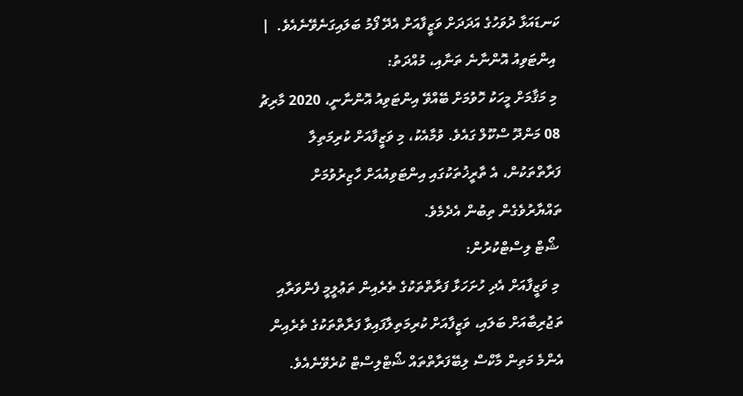ކަނޑައަޅާ ދުވަހުގެ އަދަދަށް ވަޒީފާއަށް އެދޭ ފޯމު ބަލައިގަނެވޭނެއެވެ.  |
 އިންޓަވިއު އޮންނާނެ ތަނާއި، މުއްދަތު:
 މި މަޤާމަށް މީހަކު ހޮވުމަށް ބޭއްވޭ އިންޓަވިއު އޮންނާނީ، 2020 މާރިޗު 08 މަންދޫ ސްކޫލް ގައެވެ. ވުމާއެކު، މި ވަޒީފާއަށް ކުރިމަތިލާ ފަރާތްތަކުން، އެ ތާރީޚުތަކުގައި އިންޓަވިއުއަށް ހާޒިރުވުމަށް ތައްޔާރުވެގެން ތިބުން އެދެމެވެ.
 ޝޯޓް ލިސްޓްކުރުން:
 މި ވަޒީފާއަށް އެދި ހުށަހަޅާ ފަރާތްތަކުގެ ތެރެއިން ތަޢުލީމީ ފެންވަރާއި ތަޖުރިބާއަށް ބަލައި، ވަޒީފާއަށް ކުރިމަތިލާފައިވާ ފަރާތްތަކުގެ ތެރެއިން އެންމެ މަތިން މާކްސް ލިބޭފަރާތްތައް ޝޯޓްލިސްޓް ކުރެވޭނެއެވެ.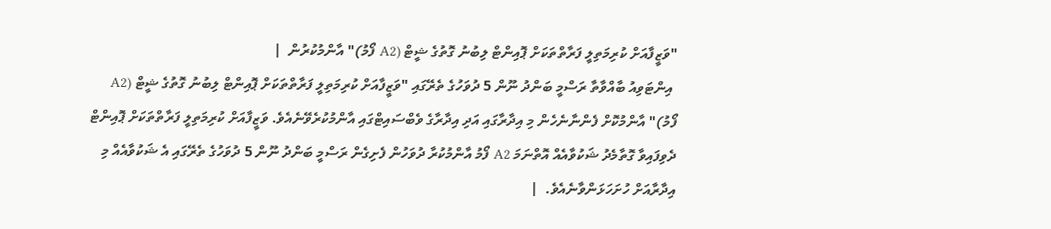"ވަޒީފާއަށް ކުރިމަތިލީ ފަރާތްތަކަށް ޕޮއިންޓް ލިބުނު ގޮތުގެ ޝީޓް (A2 ފޯމު)" އާންމުކުރުން  |
 އިންޓަވިއު ބާއްވާތާ ރަސްމީ ބަންދު ނޫން 5 ދުވަހުގެ ތެރޭގައި "ވަޒީފާއަށް ކުރިމަތިލީ ފަރާތްތަކަށް ޕޮއިންޓް ލިބުނު ގޮތުގެ ޝީޓް (A2 ފޯމު)" އާންމުކޮށް ފެންނާނެހެން މި އިދާރާގައި އަދި އިދާރާގެ ވެބްސައިޓްގައި އާންމުކުރެވޭނެއެވެ. ވަޒީފާއަށް ކުރިމަތިލީ ފަރާތްތަކަށް ޕޮއިންޓް ދެވިފައިވާ ގޮތާމެދު ޝަކުވާއެއް އޮތްނަމަ A2 ފޯމު އާންމުކުރާ ދުވަހުން ފެށިގެން ރަސްމީ ބަންދު ނޫން 5 ދުވަހުގެ ތެރޭގައި އެ ޝަކުވާއެއް މި އިދާރާއަށް ހުށަހަޅަންވާނެއެވެ.  |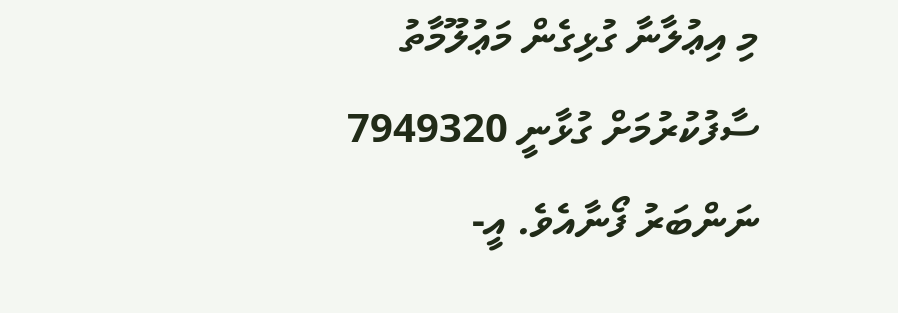މި އިޢުލާނާ ގުޅިގެން މަޢުލޫމާތު ސާފުކުރުމަށް ގުޅާނީ 7949320 ނަންބަރު ފޯނާއެވެ. އީ-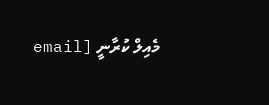މެއިލް ކުރާނީ [email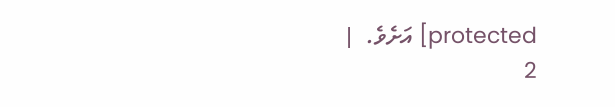protected] އަށެވެ.  |
2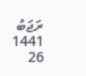ރަޖަބު 1441
26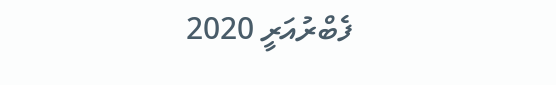ފެބްރުއަރީ 2020